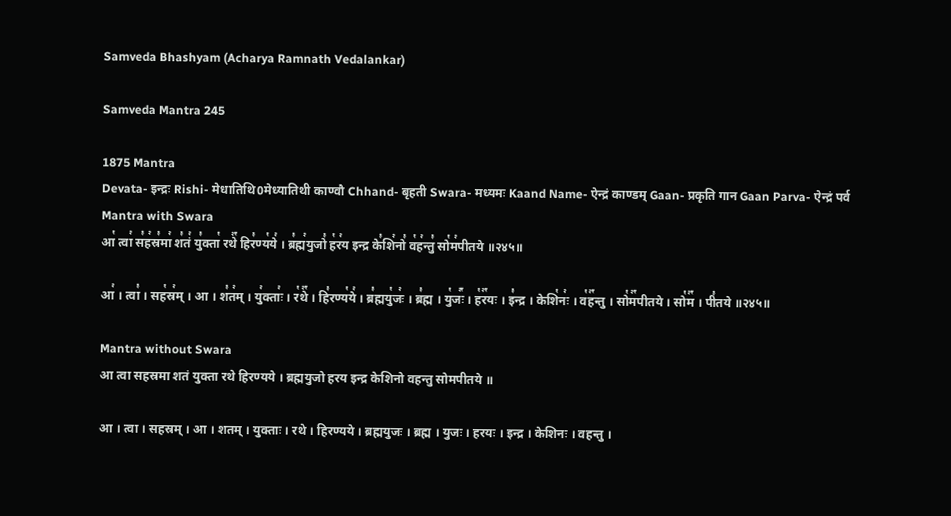Samveda Bhashyam (Acharya Ramnath Vedalankar)

Samveda Mantra 245

1875 Mantra
Devata- इन्द्रः Rishi- मेधातिथि0मेध्यातिथी काण्वौ Chhand- बृहती Swara- मध्यमः Kaand Name- ऐन्द्रं काण्डम् Gaan- प्रकृति गान Gaan Parva- ऐन्द्रं पर्व
Mantra with Swara
आ꣡ त्वा꣢ स꣣ह꣢स्र꣣मा꣢ श꣣तं꣢ यु꣣क्ता꣡ रथे꣢꣯ हिर꣣ण्य꣡ये꣢ । ब्र꣣ह्म꣢युजो꣣ ह꣡र꣢य इन्द्र के꣣शि꣢नो꣣ व꣡ह꣢न्तु꣣ सो꣡म꣢पीतये ॥२४५॥

आ꣢ । त्वा꣣ । सह꣡स्र꣢म् । आ । श꣣त꣢म् । यु꣢क्ताः꣢ । र꣡थे꣢꣯ । हि꣣रण्य꣡ये꣢ । ब्र꣣ह्मयु꣡जः꣢ । ब्र꣣ह्म । यु꣡जः꣢꣯ । ह꣡र꣢꣯यः । इ꣣न्द्र । केशि꣡नः꣢ । व꣡ह꣢꣯न्तु । सो꣡म꣢꣯पीतये । सो꣡म꣢꣯ । पी꣣तये ॥२४५॥

Mantra without Swara
आ त्वा सहस्रमा शतं युक्ता रथे हिरण्यये । ब्रह्मयुजो हरय इन्द्र केशिनो वहन्तु सोमपीतये ॥

आ । त्वा । सहस्रम् । आ । शतम् । युक्ताः । रथे । हिरण्यये । ब्रह्मयुजः । ब्रह्म । युजः । हरयः । इन्द्र । केशिनः । वहन्तु ।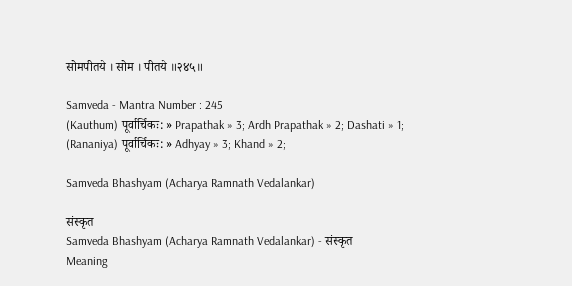सोमपीतये । सोम । पीतये ॥२४५॥

Samveda - Mantra Number : 245
(Kauthum) पूर्वार्चिकः: » Prapathak » 3; Ardh Prapathak » 2; Dashati » 1;
(Rananiya) पूर्वार्चिकः: » Adhyay » 3; Khand » 2;

Samveda Bhashyam (Acharya Ramnath Vedalankar)

संस्कृत
Samveda Bhashyam (Acharya Ramnath Vedalankar) - संस्कृत
Meaning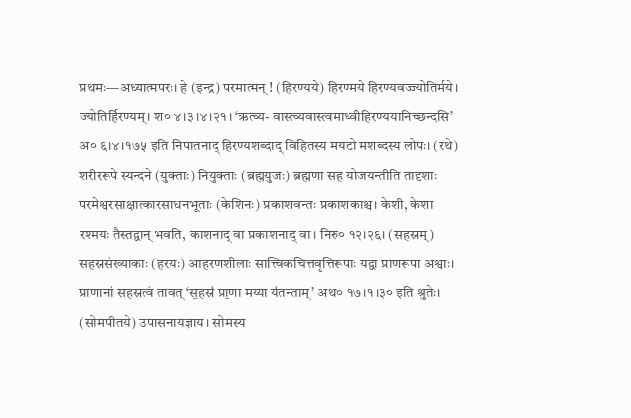प्रथमः—अध्यात्मपरः। हे (इन्द्र) परमात्मन् ! (हिरण्यये) हिरण्मये हिरण्यवज्ज्योतिर्मये। ज्योतिर्हिरण्यम्। श० ४।३।४।२१। ‘ऋत्व्य- वास्त्व्यवास्त्वमाध्वीहिरण्ययानिच्छन्दसि’ अ० ६।४।१७५ इति निपातनाद् हिरण्यशब्दाद् विहितस्य मयटो मशब्दस्य लोपः। (रथे) शरीररूपे स्यन्दने (युक्ताः) नियुक्ताः (ब्रह्मयुजः) ब्रह्मणा सह योजयन्तीति तादृशाः परमेश्वरसाक्षात्कारसाधनभूताः (केशिनः) प्रकाशवन्तः प्रकाशकाश्च। केशी, केशा रश्मयः तैस्तद्वान् भवति, काशनाद् वा प्रकाशनाद् वा। निरु० १२।२६। (सहस्रम्) सहस्रसंख्याकाः (हरयः) आहरणशीलाः सात्त्विकचित्तवृत्तिरूपाः यद्वा प्राणरूपा अश्वाः। प्राणानां सहस्रत्वं तावत् ‘स॒हस्रऺ प्रा॒णा मय्या यऺतन्ताम्’ अथ० १७।१।३० इति श्रुतेः। (सोमपीतये) उपासनायज्ञाय। सोमस्य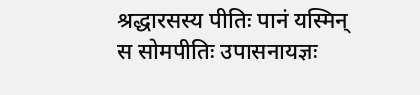श्रद्धारसस्य पीतिः पानं यस्मिन् स सोमपीतिः उपासनायज्ञः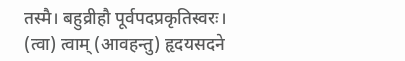तस्मै। बहुव्रीहौ पूर्वपदप्रकृतिस्वरः। (त्वा) त्वाम् (आवहन्तु) हृदयसदने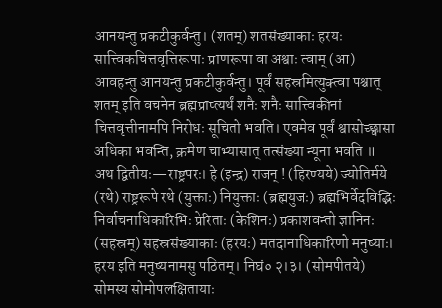आनयन्तु प्रकटीकुर्वन्तु। (शतम्) शतसंख्याकाः हरयः सात्त्विकचित्तवृत्तिरूपाः प्राणरूपा वा अश्वाः त्वाम् (आ) आवहन्तु आनयन्तु प्रकटीकुर्वन्तु। पूर्वं सहस्रमित्युक्त्वा पश्चात् शतम् इति वचनेन ब्रह्मप्राप्त्यर्थं शनैः शनैः सात्त्विकीनां चित्तवृत्तीनामपि निरोधः सूचितो भवति। एवमेव पूर्वं श्वासोच्छ्वासा अधिका भवन्ति, क्रमेण चाभ्यासात् तत्संख्या न्यूना भवति ॥ अथ द्वितीयः—राष्ट्रपरः। हे (इन्द्र) राजन् ! (हिरण्यये) ज्योतिर्मये (रथे) राष्ट्ररूपे रथे (युक्ताः) नियुक्ताः (ब्रह्मयुजः) ब्रह्मभिर्वेदविद्भिः निर्वाचनाधिकारिभिः प्रेरिताः (केशिनः) प्रकाशवन्तो ज्ञानिनः (सहस्रम्) सहस्रसंख्याकाः (हरयः) मतदानाधिकारिणो मनुष्याः। हरय इति मनुष्यनामसु पठितम्। निघं० २।३। (सोमपीतये) सोमस्य सोमोपलक्षितायाः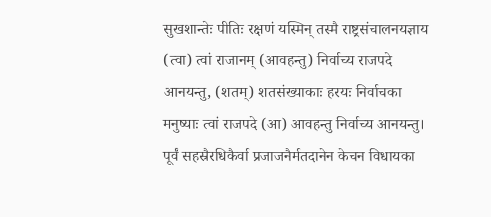सुखशान्तेः पीतिः रक्षणं यस्मिन् तस्मै राष्ट्रसंचालनयज्ञाय (त्वा) त्वां राजानम् (आवहन्तु) निर्वाच्य राजपदे आनयन्तु, (शतम्) शतसंख्याकाः हरयः निर्वाचका मनुष्याः त्वां राजपदे (आ) आवहन्तु निर्वाच्य आनयन्तु। पूर्वं सहस्रैरधिकैर्वा प्रजाजनैर्मतदानेन केचन विधायका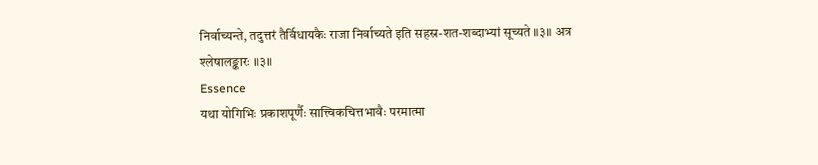निर्वाच्यन्ते, तदुत्तरं तैर्विधायकैः राजा निर्वाच्यते इति सहस्र-शत-शब्दाभ्यां सूच्यते ॥३॥ अत्र श्लेषालङ्कारः ॥३॥
Essence
यथा योगिभिः प्रकाशपूर्णैः सात्त्विकचित्तभावैः परमात्मा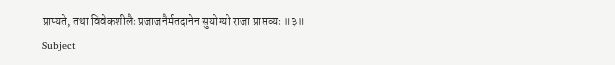प्राप्यते, तथा विवेकशीलैः प्रजाजनैर्मतदानेन सुयोग्यो राजा प्राप्तव्यः ॥३॥
Subject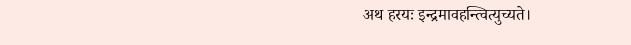अथ हरयः इन्द्रमावहन्त्वित्युच्यते।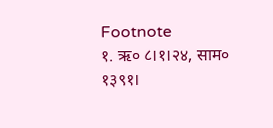Footnote
१. ऋ० ८।१।२४, साम० १३९१।